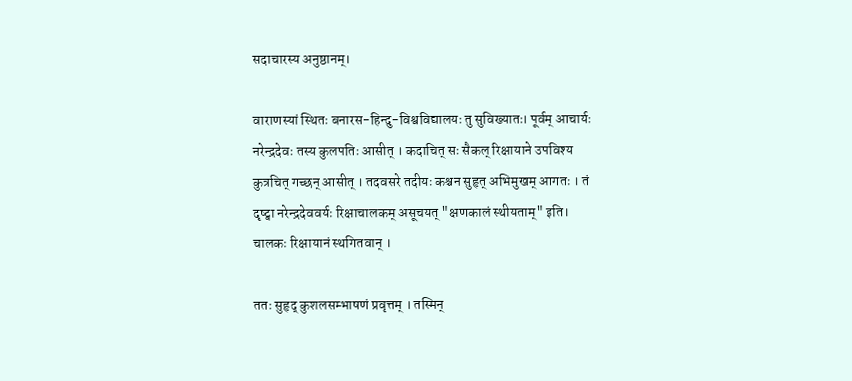सदाचारस्य अनुष्ठानम्।

वाराणस्यां स्थितः बनारस-हिन्दु-विश्वविद्यालयः तु सुविख्यातः। पूर्वम् आचार्यः नरेन्द्रदेवः तस्य कुलपतिः आसीत् । कदाचित् सः सैकल् रिक्षायाने उपविश्य कुत्रचित् गच्छन् आसीत् । तदवसरे तदीयः कश्चन सुहृत् अभिमुखम् आगतः । तं दृष्ट्वा नरेन्द्रदेववर्यः रिक्षाचालकम् असूचयत् "क्षणकालं स्थीयताम्" इति। चालकः रिक्षायानं स्थगितवान् ।

ततः सुहृद् कुशलसम्भाषणं प्रवृत्तम् । तस्मिन्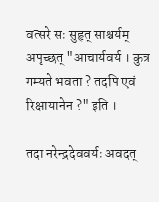वत्सरे सः सुहृत् साश्चर्यम् अपृच्छत् "आचार्यवर्य । कुत्र गम्यते भवता ? तदपि एवं रिक्षायानेन ?" इति ।

तदा नरेन्द्रदेववर्यः अवदत्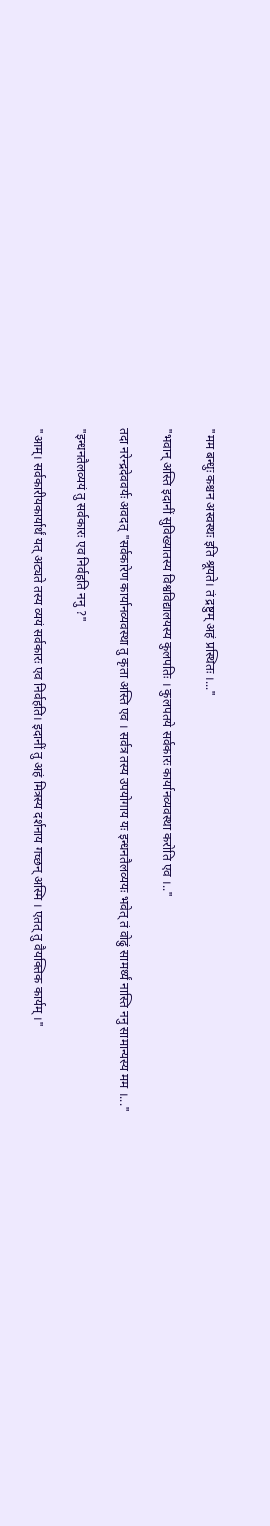"मम बन्धुः कश्चन अस्वस्थः इति श्रूयते। तं द्रष्टुम् अहं प्रस्थितः ।..."

"भवान् अस्ति इदानीं सुविख्यातस्य विश्वविद्यालयस्य कुलपतिः । कुलपतये सर्वकारः कार्यानव्यवस्था करोति एव ।.."

तदा नरेन्द्रदेववर्यः अवदत् "सर्वकारेण कार्यानव्यवस्था तु कृता अस्ति एव । सर्वत्र तस्य उपयोगाय यः इन्धनतैलव्ययः भवेत् तं वोढुं सामर्थ्यं नास्ति ननु सामान्यस्य मम ।..."

"इन्धनतैलव्ययं तु सर्वकारः एव निर्वहति ननु ?"

"आम्। सर्वकारीयकार्यार्थं यत् अट्यते तस्य व्ययं सर्वकारः एव निर्वहति। इदानीं तु अहं मित्रस्य दर्शनाय गच्छन् अस्मि । एतत् तु वैयक्तिक कार्यम् ।"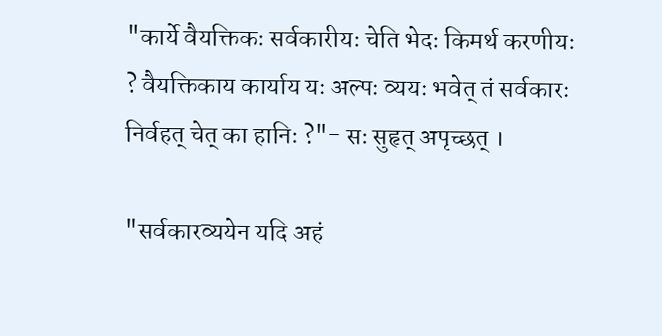"कार्ये वैयक्तिकः सर्वकारीयः चेति भेदः किमर्थ करणीयः ? वैयक्तिकाय कार्याय यः अल्पः व्ययः भवेत् तं सर्वकारः निर्वहत् चेत् का हानिः ?"- सः सुहृत् अपृच्छत् ।

"सर्वकारव्ययेन यदि अहं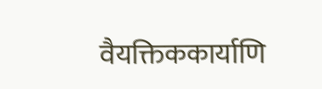वैयक्तिककार्याणि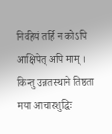निर्वहेयं तर्हि न कोऽपि आक्षिपेत् अपि माम् । किन्तु उन्नतस्थाने तिष्ठता मया आचारशुद्धिः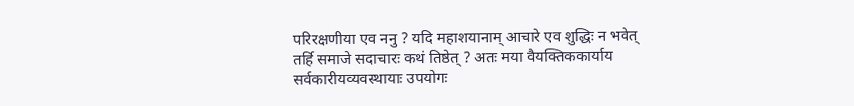परिरक्षणीया एव ननु ? यदि महाशयानाम् आचारे एव शुद्धिः न भवेत् तर्हि समाजे सदाचारः कथं तिष्ठेत् ? अतः मया वैयक्तिककार्याय सर्वकारीयव्यवस्थायाः उपयोगः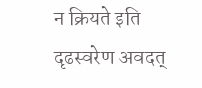न क्रियते इति दृढस्वरेण अवदत्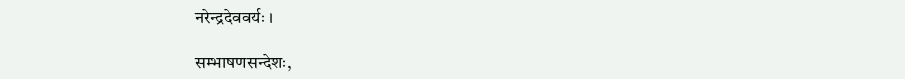नरेन्द्रदेववर्यः ।

सम्भाषणसन्देशः,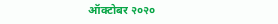ऑक्टोबर २०२०